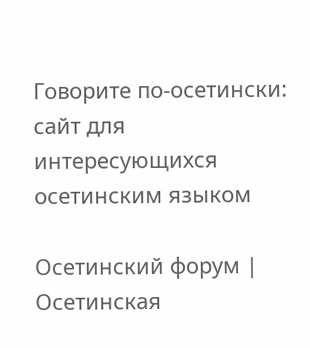Говорите по-осетински: сайт для интересующихся осетинским языком

Осетинский форум | Осетинская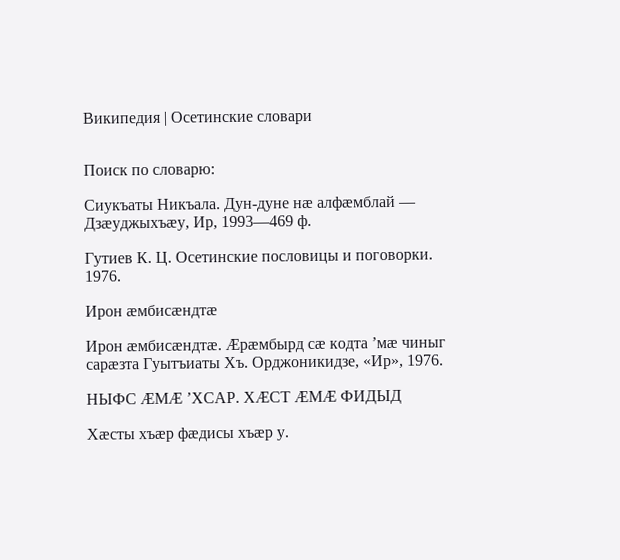Википедия | Осетинские словари


Поиск по словарю:

Сиукъаты Никъала. Дун-дуне нæ алфæмблай — Дзæуджыхъæу, Ир, 1993—469 ф.

Гутиев К. Ц. Осетинские пословицы и поговорки. 1976.

Ирон æмбисæндтæ

Ирон æмбисæндтæ. Æрæмбырд сæ кодта ’мæ чиныг сарæзта Гуытъиаты Хъ. Орджоникидзе, «Ир», 1976.

НЫФС ÆМÆ ’ХСАР. ХÆСТ ÆМÆ ФИДЫД

Хæсты хъæр фæдисы хъæр у.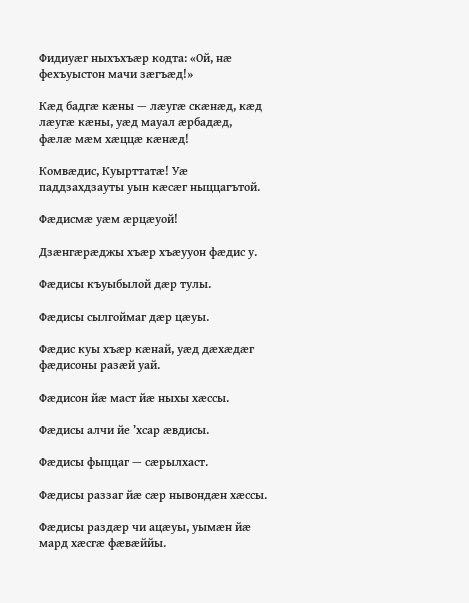Фидиуæг ныхъхъæр кодта: «Ой, нæ фехъуыстон мачи зæгъæд!»

Кæд бадгæ кæны — лæугæ скæнæд, кæд лæугæ кæны, уæд мауал æрбадæд, фæлæ мæм хæццæ кæнæд!

Комвæдис, Куырттатæ! Уæ паддзахдзауты уын кæсæг ныццагътой.

Фæдисмæ уæм æрцæуой!

Дзæнгæрæджы хъæр хъæууон фæдис у.

Фæдисы къуыбылой дæр тулы.

Фæдисы сылгоймаг дæр цæуы.

Фæдис куы хъæр кæнай, уæд дæхæдæг фæдисоны разæй уай.

Фæдисон йæ маст йæ ныхы хæссы.

Фæдисы алчи йе ’хсар æвдисы.

Фæдисы фыццаг — сæрылхаст.

Фæдисы раззаг йæ сæр нывондæн хæссы.

Фæдисы раздæр чи ацæуы, уымæн йæ мард хæсгæ фæвæййы.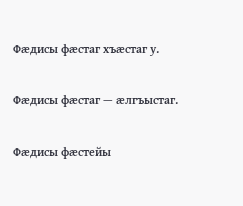Фæдисы фæстаг хъæстаг у.

Фæдисы фæстаг — æлгъыстаг.

Фæдисы фæстейы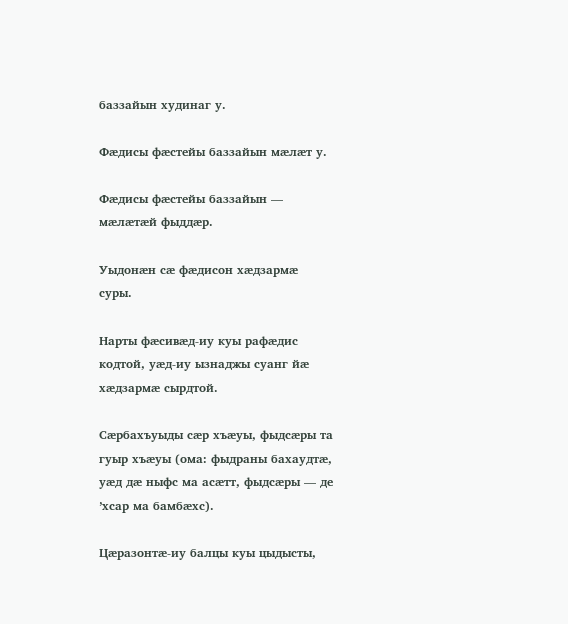баззайын худинаг у.

Фæдисы фæстейы баззайын мæлæт у.

Фæдисы фæстейы баззайын — мæлæтæй фыддæр.

Уыдонæн сæ фæдисон хæдзармæ суры.

Нарты фæсивæд-иу куы рафæдис кодтой, уæд-иу ызнаджы суанг йæ хæдзармæ сырдтой.

Сæрбахъуыды сæр хъæуы, фыдсæры та гуыр хъæуы (ома: фыдраны бахаудтæ, уæд дæ ныфс ма асæтт, фыдсæры — де ’хсар ма бамбæхс).

Цæразонтæ-иу балцы куы цыдысты,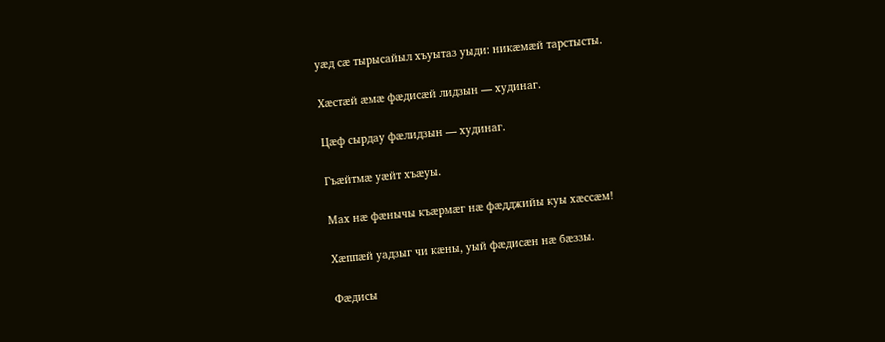уæд сæ тырысайыл хъуытаз уыди: никæмæй тарстысты.

Хæстæй æмæ фæдисæй лидзын — худинаг.

Цæф сырдау фæлидзын — худинаг.

Гъæйтмæ уæйт хъæуы.

Мах нæ фæнычы къæрмæг нæ фæдджийы куы хæссæм!

Хæппæй уадзыг чи кæны, уый фæдисæн нæ бæззы.

Фæдисы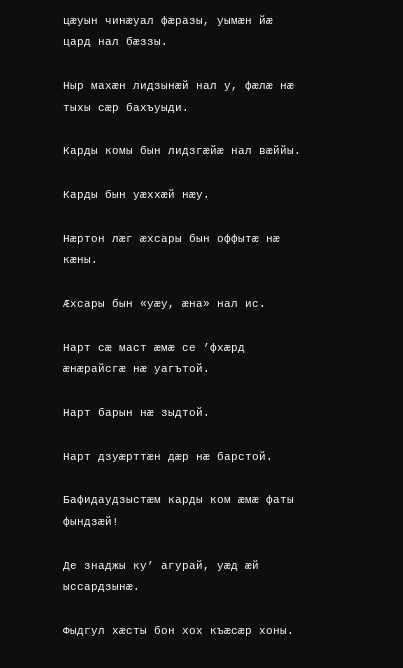цæуын чинæуал фæразы, уымæн йæ цард нал бæззы.

Ныр махæн лидзынæй нал у, фæлæ нæ тыхы сæр бахъуыди.

Карды комы бын лидзгæйæ нал вæййы.

Карды бын уæххæй нæу.

Нæртон лæг æхсары бын оффытæ нæ кæны.

Æхсары бын «уæу, æна» нал ис.

Нарт сæ маст æмæ се ’фхæрд æнæрайсгæ нæ уагътой.

Нарт барын нæ зыдтой.

Нарт дзуæрттæн дæр нæ барстой.

Бафидаудзыстæм карды ком æмæ фаты фындзæй!

Де знаджы ку’ агурай, уæд æй ыссардзынæ.

Фыдгул хæсты бон хох къæсæр хоны.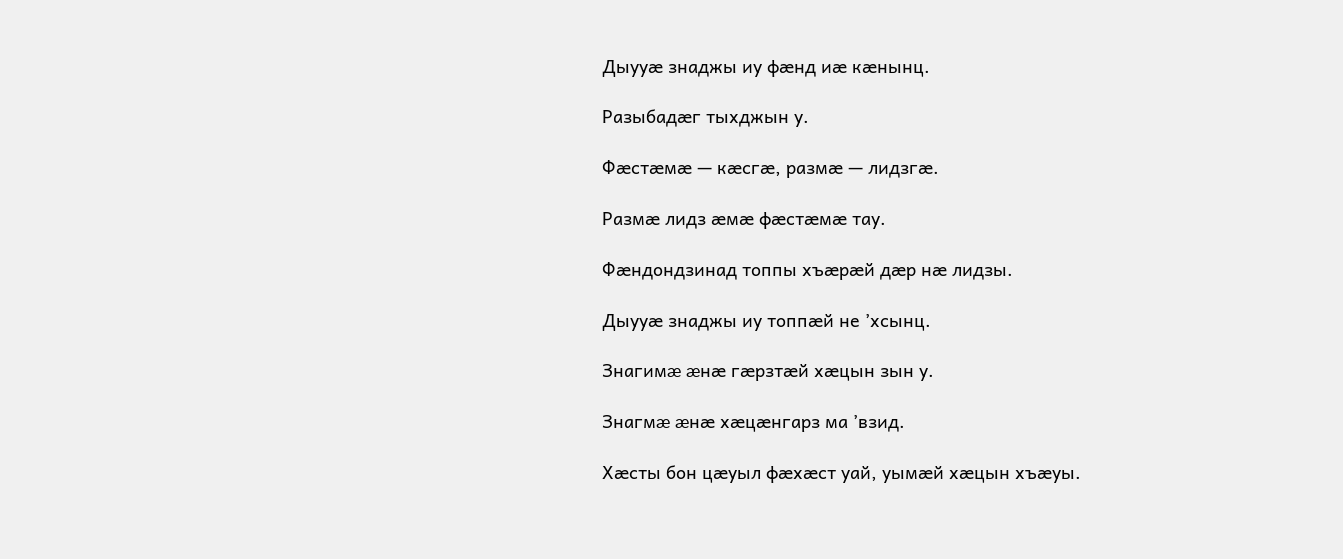Дыууæ знаджы иу фæнд иæ кæнынц.

Разыбадæг тыхджын у.

Фæстæмæ — кæсгæ, размæ — лидзгæ.

Размæ лидз æмæ фæстæмæ тау.

Фæндондзинад топпы хъæрæй дæр нæ лидзы.

Дыууæ знаджы иу топпæй не ’хсынц.

Знагимæ æнæ гæрзтæй хæцын зын у.

Знагмæ æнæ хæцæнгарз ма ’взид.

Хæсты бон цæуыл фæхæст уай, уымæй хæцын хъæуы.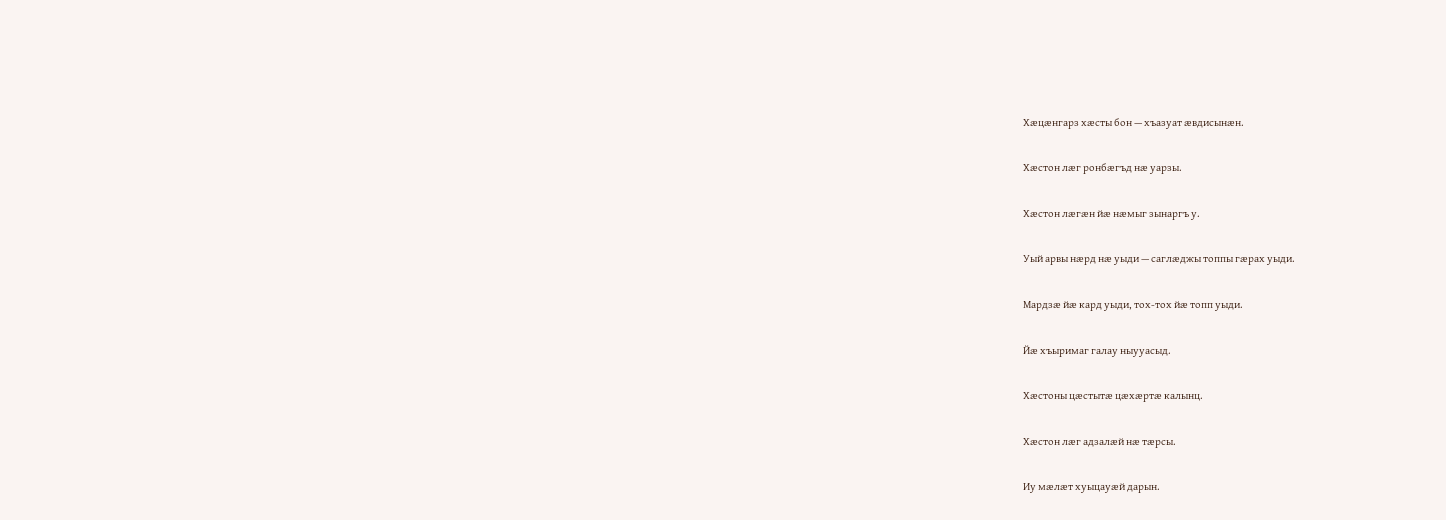Хæцæнгарз хæсты бон — хъазуат æвдисынæн.

Хæстон лæг ронбæгъд нæ уарзы.

Хæстон лæгæн йæ нæмыг зынаргъ у.

Уый арвы нæрд нæ уыди — саглæджы топпы гæрах уыди.

Мардзæ йæ кард уыди, тох-тох йæ топп уыди.

Йæ хъыримаг галау ныууасыд.

Хæстоны цæстытæ цæхæртæ калынц.

Хæстон лæг адзалæй нæ тæрсы.

Иу мæлæт хуыцауæй дарын.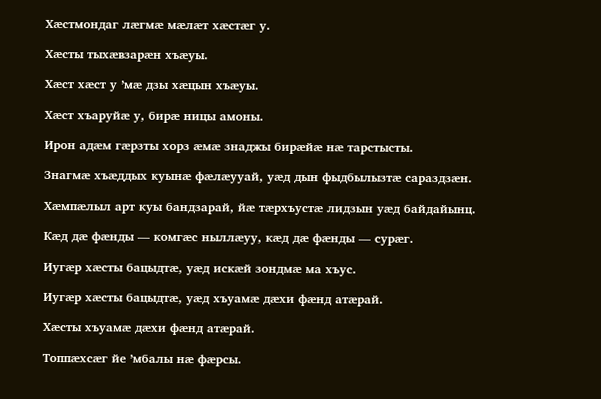Хæстмондаг лæгмæ мæлæт хæстæг у.

Хæсты тыхæвзарæн хъæуы.

Хæст хæст у ’мæ дзы хæцын хъæуы.

Хæст хъаруйæ у, бирæ ницы амоны.

Ирон адæм гæрзты хорз æмæ знаджы бирæйæ нæ тарстысты.

Знагмæ хъæддых куынæ фæлæууай, уæд дын фыдбылызтæ сараздзæн.

Хæмпæлыл арт куы бандзарай, йæ тæрхъустæ лидзын уæд байдайынц.

Кæд дæ фæнды — комгæс ныллæуу, кæд дæ фæнды — сурæг.

Иугæр хæсты бацыдтæ, уæд искæй зондмæ ма хъус.

Иугæр хæсты бацыдтæ, уæд хъуамæ дæхи фæнд атæрай.

Хæсты хъуамæ дæхи фæнд атæрай.

Топпæхсæг йе ’мбалы нæ фæрсы.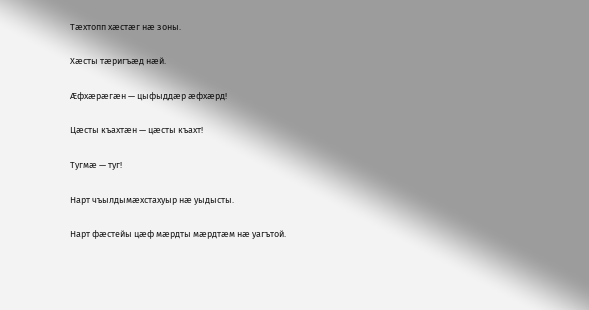Тæхтопп хæстæг нæ зоны.

Хæсты тæригъæд нæй.

Æфхæрæгæн — цыфыддæр æфхæрд!

Цæсты къахтæн — цæсты къахт!

Тугмæ — туг!

Нарт чъылдымæхстахуыр нæ уыдысты.

Нарт фæстейы цæф мæрдты мæрдтæм нæ уагътой.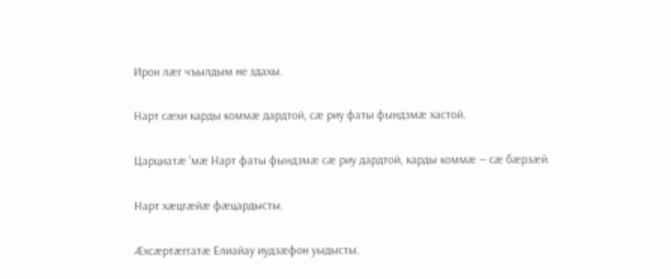Ирон лæг чъылдым не здахы.

Нарт сæхи карды коммæ дардтой, сæ риу фаты фындзмæ хастой.

Царциатæ ’мæ Нарт фаты фындзмæ сæ риу дардтой, карды коммæ — сæ бæрзæй.

Нарт хæцгæйæ фæцардысты.

Æхсæртæггатæ Елиайау иудзæфон уыдысты.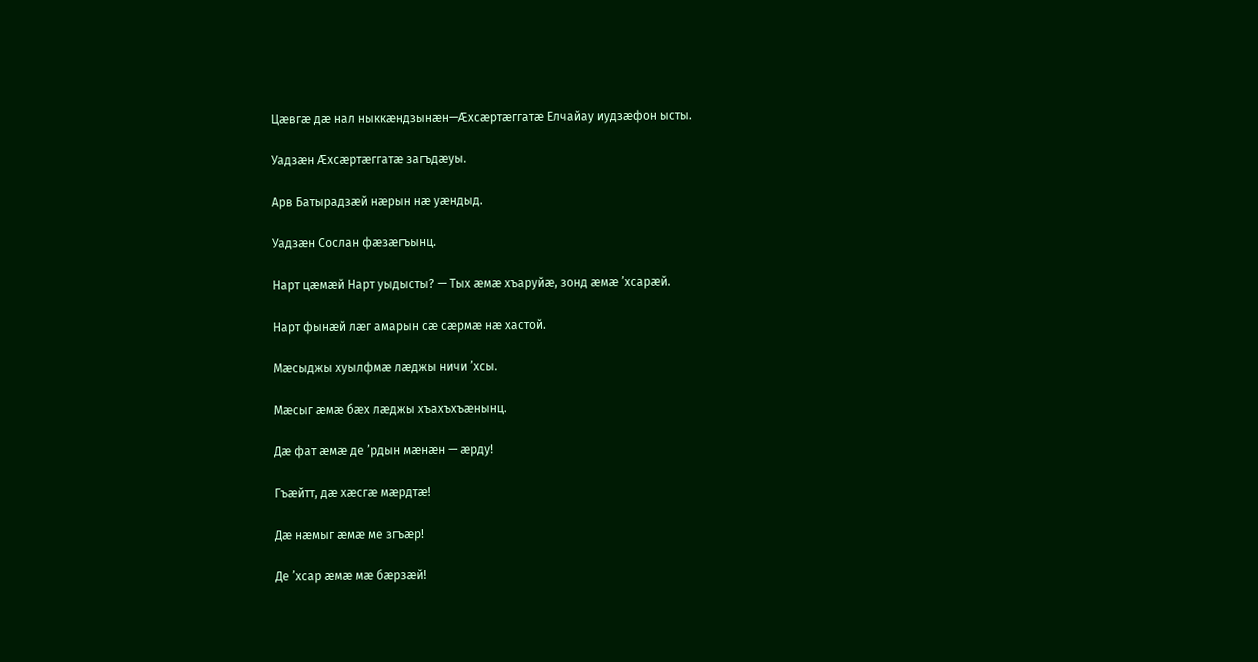Цæвгæ дæ нал ныккæндзынæн—Æхсæртæггатæ Елчайау иудзæфон ысты.

Уадзæн Æхсæртæггатæ загъдæуы.

Арв Батырадзæй нæрын нæ уæндыд.

Уадзæн Сослан фæзæгъынц.

Нарт цæмæй Нарт уыдысты? — Тых æмæ хъаруйæ, зонд æмæ ’хсарæй.

Нарт фынæй лæг амарын сæ сæрмæ нæ хастой.

Мæсыджы хуылфмæ лæджы ничи ’хсы.

Мæсыг æмæ бæх лæджы хъахъхъæнынц.

Дæ фат æмæ де ’рдын мæнæн — æрду!

Гъæйтт, дæ хæсгæ мæрдтæ!

Дæ нæмыг æмæ ме згъæр!

Де ’хсар æмæ мæ бæрзæй!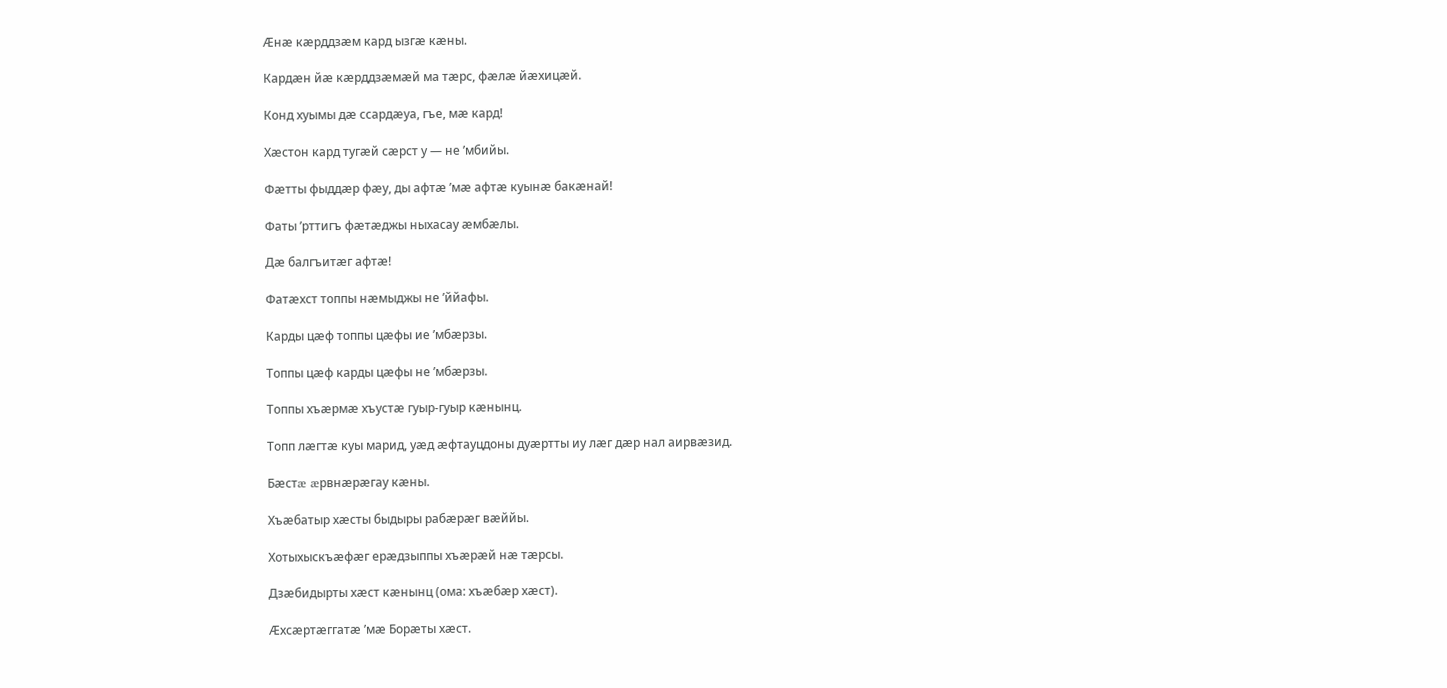Æнæ кæрддзæм кард ызгæ кæны.

Кардæн йæ кæрддзæмæй ма тæрс, фæлæ йæхицæй.

Конд хуымы дæ ссардæуа, гъе, мæ кард!

Хæстон кард тугæй сæрст у — не ’мбийы.

Фæтты фыддæр фæу, ды афтæ ’мæ афтæ куынæ бакæнай!

Фаты ’рттигъ фæтæджы ныхасау æмбæлы.

Дæ балгъитæг афтæ!

Фатæхст топпы нæмыджы не ’ййафы.

Карды цæф топпы цæфы ие ’мбæрзы.

Топпы цæф карды цæфы не ’мбæрзы.

Топпы хъæрмæ хъустæ гуыр-гуыр кæнынц.

Топп лæгтæ куы марид, уæд æфтауцдоны дуæртты иу лæг дæр нал аирвæзид.

Бæстæ æрвнæрæгау кæны.

Хъæбатыр хæсты быдыры рабæрæг вæййы.

Хотыхыскъæфæг ерæдзыппы хъæрæй нæ тæрсы.

Дзæбидырты хæст кæнынц (ома: хъæбæр хæст).

Æхсæртæггатæ ’мæ Борæты хæст.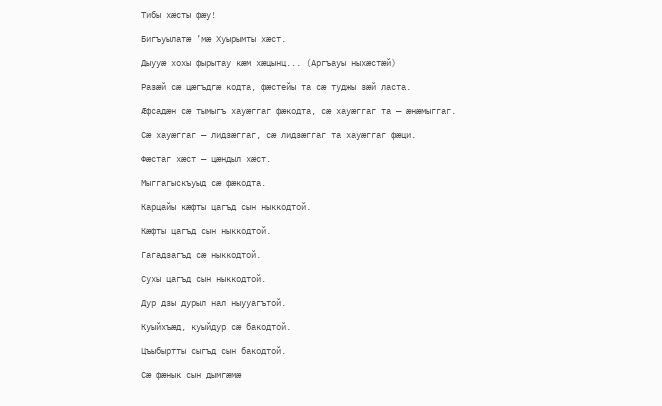Тибы хæсты фæу!

Бигъуылатæ ’мæ Хуырымты хæст.

Дыууæ хохы фырытау кæм хæцынц... (Аргъауы ныхæстæй)

Разæй сæ цæгъдгæ кодта, фæстейы та сæ туджы зæй ласта.

Æфсадæн сæ тымыгъ хауæггаг фæкодта, сæ хауæггаг та — æнæмыггаг.

Сæ хауæггаг — лидзæггаг, сæ лидзæггаг та хауæггаг фæци.

Фæстаг хæст — цæндыл хæст.

Мыггагыскъуыд сæ фæкодта.

Карцайы кæфты цагъд сын ныккодтой.

Кæфты цагъд сын ныккодтой.

Гагадзагъд сæ ныккодтой.

Сухы цагъд сын ныккодтой.

Дур дзы дурыл нал ныууагътой.

Куыйхъæд, куыйдур сæ бакодтой.

Цъыбыртты сыгъд сын бакодтой.

Сæ фæнык сын дымгæмæ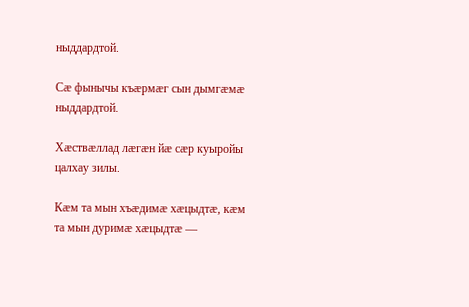ныддардтой.

Сæ фынычы къæрмæг сын дымгæмæ ныддардтой.

Хæствæллад лæгæн йæ сæр куыройы цалхау зилы.

Кæм та мын хъæдимæ хæцыдтæ, кæм та мын дуримæ хæцыдтæ —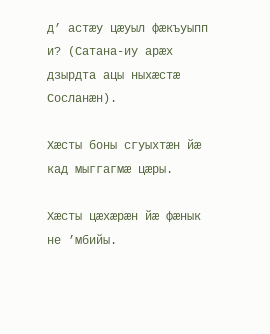д’ астæу цæуыл фæкъуыпп и? (Сатана-иу арæх дзырдта ацы ныхæстæ Сосланæн).

Хæсты боны сгуыхтæн йæ кад мыггагмæ цæры.

Хæсты цæхæрæн йæ фæнык не ’мбийы.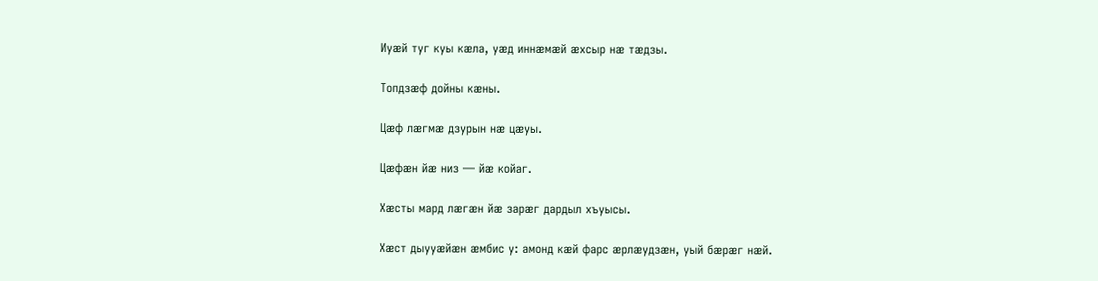Иуæй туг куы кæла, уæд иннæмæй æхсыр нæ тæдзы.

Топдзæф дойны кæны.

Цæф лæгмæ дзурын нæ цæуы.

Цæфæн йæ низ — йæ койаг.

Хæсты мард лæгæн йæ зарæг дардыл хъуысы.

Хæст дыууæйæн æмбис у: амонд кæй фарс æрлæудзæн, уый бæрæг нæй.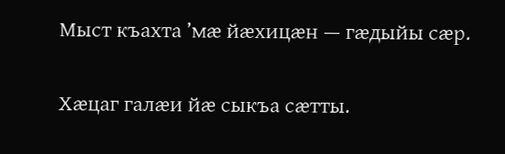Мыст къахта ’мæ йæхицæн — гæдыйы сæр.

Хæцаг галæи йæ сыкъа сæтты.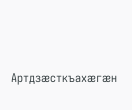Артдзæсткъахæгæн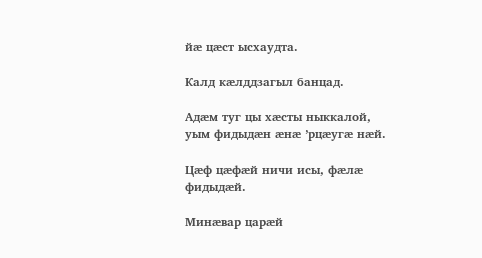йæ цæст ысхаудта.

Калд кæлддзагыл банцад.

Адæм туг цы хæсты ныккалой, уым фидыдæн æнæ ’рцæугæ нæй.

Цæф цæфæй ничи исы, фæлæ фидыдæй.

Минæвар царæй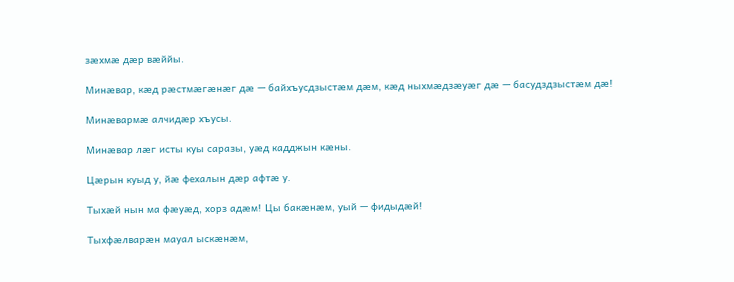зæхмæ дæр вæййы.

Минæвар, кæд рæстмæгæнæг дæ — байхъусдзыстæм дæм, кæд ныхмæдзæуæг дæ — басудздзыстæм дæ!

Минæвармæ алчидæр хъусы.

Минæвар лæг исты куы саразы, уæд кадджын кæны.

Цæрын куыд у, йæ фехалын дæр афтæ у.

Тыхæй нын ма фæуæд, хорз адæм! Цы бакæнæм, уый — фидыдæй!

Тыхфæлварæн мауал ыскæнæм,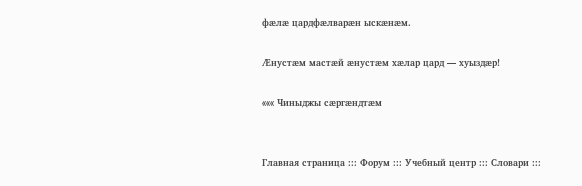фæлæ цардфæлварæн ыскæнæм.

Æнустæм мастæй æнустæм хæлар цард — хуыздæр!

««« Чиныджы сæргæндтæм


Главная страница ::: Форум ::: Учебный центр ::: Словари :::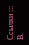Ссылки ::: В.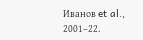Иванов et al., 2001–22.